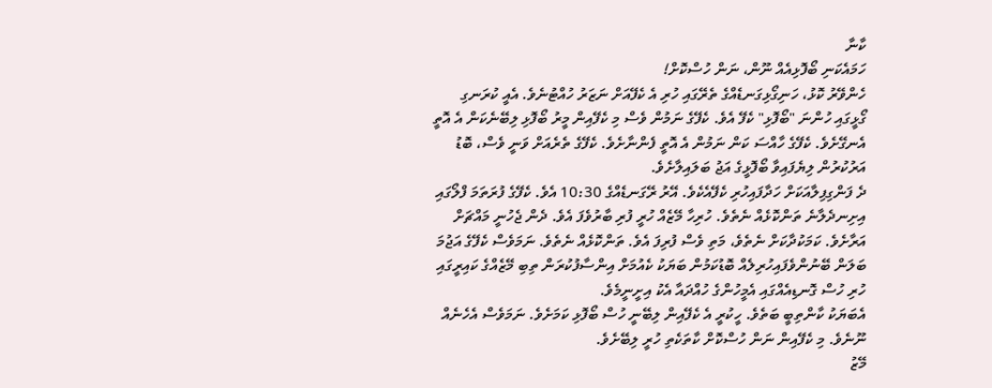ކާނާ
ހަމައެކަނި ބޯފޮޅިއެއް ނޫން، ނަން ހުސްކޮށް!
ހެންވޭރު ކޮޅު، ހަނިގޯޅިގަނޑެއްގެ ތެރޭގައި ހުރި އެ ކެފޭއަށް ނަޒަރު ހުއްޓުނެވެ. އެއީ ކުރަނގި ގޯޅީގައި ހުންނަ "ބޯފޮޅި" ކެފޭ އެވެ. ކެފޭގެ ނަމުން ވެސް މި ކެފޭއިން މީރު ބޯފޮޅި ލިބޭނެކަން އެ އޮތީ އެނގޭށެވެ. ކެފޭގެ ހާއްސަ ކަން ނަމުން އެ އޮތީ ފެންނާށެވެ. ކެފޭގެ ތެރެއަށް ވަނީ ވެސް، ބޮޑު އަރުކުރުން ލިޔެފައިވާ ބޯފޮޅީގެ އަޖު ބަލައިލާށެވެ.
ދެ ފަންގިފިލާއަކަށް ހަދާފައިހުރި ކެފޭއެކެވެ. އޭރު ރޭގަނޑެއްގެ 10:30 އެވެ. ކެފޭގެ ފުރަތަމަ ފްލޯގައި އިށިނދެލާނެ ތަންކޮޅެއް ނެތެވެ. ހުރިހާ މޭޒެއް ހުރީ ފުރި ބާރުވެފަ އެވެ. ދެން ޖެހުނީ މައްޗަށް އަރާށެވެ. ކަމަކުދާކަށް ނެތެވެ، މަތި ވެސް ފުރިފަ އެވެ. ތަންކޮޅެއް ނެތެވެ. ނަމަވެސް ކެފޭގެ އަޖުމަ ބަލަން ބޭނުންވެފައިހުރިލެއް ބޮޑުކަމުން ބަޔަކު ކެއުމަށް އިންސާފުކުރަން ތިބި މޭޒެއްގެ ކައިރީގައި ހުރި ހުސް ގޮނޑިއެއްގައި އެމީހުންގެ ހުއްދައާ އެކު އިށީނީމެވެ.
އެބަޔަކު ކާންތިބީ ބަތެވެ. ހީކުރީ އެ ކެފޭއިން ލިބޭނީ ހުސް ބޯފޮޅި ކަމަށެވެ. ނަމަވެސް އެހެނެއް ނޫނެވެ. މި ކެފޭއިން ނަން ހުސްކޮށް ކާތަކެތި ހުރީ ލިބޭށެވެ.
މޭޒު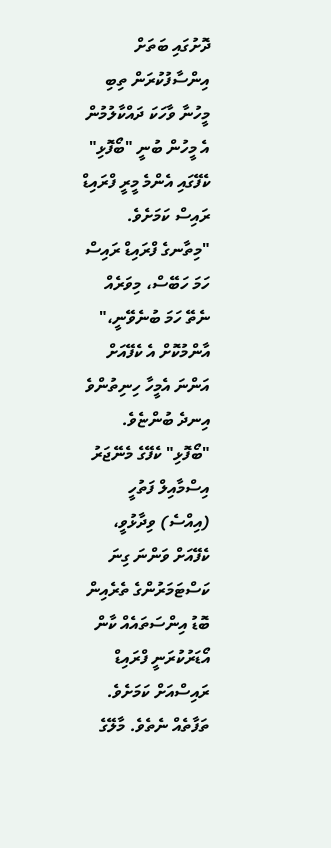ދޮށުގައި ބަތަށް އިންސާފުކުރަން ތިބި މީހުނާ ވާހަކަ ދައްކާލުމުން އެ މީހުން ބުނީ "ބޯފޮޅި" ކެފޭގައި އެންމެ މީރީ ފްރައިޑް ރައިސް ކަމަށެވެ. "މިތާނގެ ފްރައިޑް ރައިސް ހަމަ ހަބޭސް، މިވަރެއް ނެތޭ ހަމަ ބުނެވޭނީ،" އާންމުކޮށް އެ ކެފޭއަށް އަންނަ އެމީހާ ހިނިތުންވެ އިނދެ ބުންޏެވެ.
"ބޯފޮޅި" ކެފޭގެ މެނޭޖަރު އިސްމާއިލް ފަތުހީ (އިއްސެ) ވިދާޅުވީ، ކެފޭއަށް ވަންނަ ގިނަ ކަސްޓަމަރުންގެ ތެރެއިން ބޮޑު އިންސަތައެއް ކާން އޯޑަރުކުރަނީ ފްރައިޑް ރައިސްއަށް ކަމަށެވެ. ތަފާތެއް ނެތެވެ. މާލޭގެ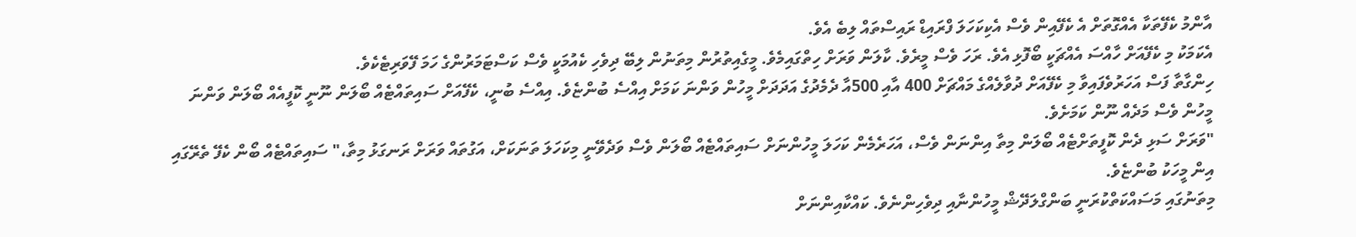އާންމު ކެފޭތަކާ އެއްގޮތަށް އެ ކެފޭއިން ވެސް އެކިކަހަލަ ފްރައިޑް ރައިސްތައް ލިބެ އެވެ.
އެކަމަކު މި ކެފޭއަށް ހާއްސަ އެއްޗަކީ ބޯފޮޅި އެވެ. ރަހަ ވެސް މީރެވެ. ކާލަން ވަރަށް ހިތްގައިމެވެ. މީގެއިތުރުން މިތަނުން ލިބޭ ދިވެހި ކެއުމަކީ ވެސް ކަސްޓަމަރުންގެ ހަމަ ފޭވަރިޓެކެވެ.
ހިންގާތާ ފަސް އަހަރުވެފައިވާ މި ކެފޭއަށް ދުވާލެއްގެ މައްޗަށް 400 އާއި 500އާ ދެމެދުގެ އަދަދަށް މީހުން ވަންނަ ކަމަށް އިއްސެ ބުންޏެވެ. އިއްސެ ބުނީ، ކެފޭއަށް ސައިތައްޓެއް ބޯލަން ނޫނީ ކޮފީއެއް ބޯލަން ވަންނަ މީހުން ވެސް މަދެއް ނޫން ކަމަށެވެ.
"ވަރަށް ސަޅި ދެން ކޮފީތަށްޓެއް ބޯލަން މިތާ އިންނަން ވެސް، އަހަރެމެން ކަހަލަ މީހުންނަށް ސައިތައްޓެއް ބޯލަން ވެސް ވަދެވޭނީ މިކަހަލަ ތަނަކަށް، އަގުތައް ވަރަށް ރަނގަޅު މިތާ،" ސައިތައްޓެއް ބޯން ކެފޭ ތެރޭގައި އިން މީހަކު ބުންޏެވެ.
މިތަނުގައި މަސައްކަތްކުރަނީ ބަންގްލަދޭޝް މީހުންނާއި ދިވެހިންނެވެ. ކައްކާއިންނަށް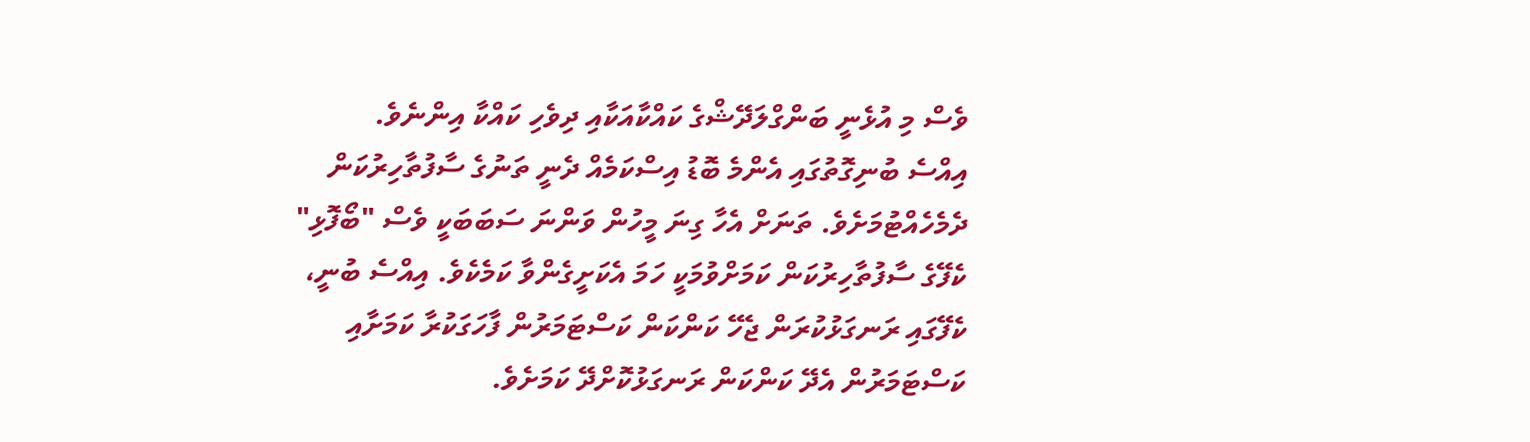ވެސް މި އުޅެނީ ބަންގްލަދޭޝްގެ ކައްކާއަކާއި ދިވެހި ކައްކާ އިންނެވެ.
އިއްސެ ބުނިގޮތުގައި އެންމެ ބޮޑު އިސްކަމެއް ދެނީ ތަނުގެ ސާފުތާހިރުކަން ދެމެހެއްޓުމަށެވެ. ތަނަށް އެހާ ގިނަ މީހުން ވަންނަ ސަބަބަކީ ވެސް "ބޯފޮޅި" ކެފޭގެ ސާފުތާހިރުކަން ކަމަށްވުމަކީ ހަމަ އެކަށީގެންވާ ކަމެކެވެ. އިއްސެ ބުނީ، ކެފޭގައި ރަނގަޅުކުރަން ޖެހޭ ކަންކަން ކަސްޓަމަރުން ފާހަގަކުރާ ކަމަށާއި ކަސްޓަމަރުން އެދޭ ކަންކަން ރަނގަޅުކޮށްދޭ ކަމަށެވެ.